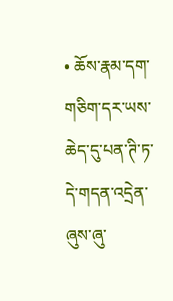• ཆོས་རྣམ་དག་གཅིག་དར་ཡས་ཆེད་དུ་པན་ཊི་ཏ་དེ་གདན་འདྲེན་ཞུས་ཞུ་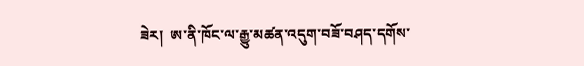ཟེར།  ཨ་ནི་ཁོང་ལ་རྒྱུ་མཚན་འདུག་བཟོ་བཤད་དགོས་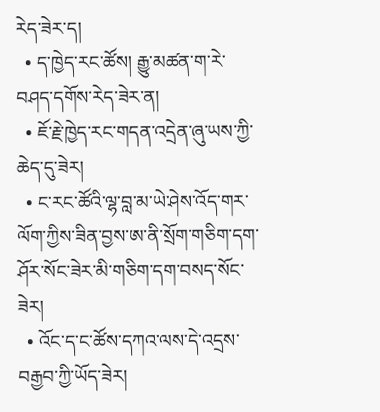རེད་ཟེར་ད།
  • ད་ཁྱེད་རང་ཚོས། རྒྱུ་མཚན་ག་རེ་བཤད་དགོས་རེད་ཟེར་ན།
  • ཇོ་རྗེ་ཁྱེད་རང་གདན་འདྲེན་ཞུ་ཡས་ཀྱི་ཆེད་དུ་ཟེར།
  • ང་རང་ཚོའི་ལྷ་བླ་མ་ཡེ་ཤེས་འོད་གར་ལོག་ཀྱིས་ཟིན་བྱས་ཨ་ནི་སྲོག་གཅིག་དག་ཤོར་སོང་ཟེར་མི་གཅིག་དག་བསད་སོང་ཟེར།
  • འོང་ད་ང་ཚོས་དཀའ་ལས་དེ་འདྲས་བརྒྱབ་ཀྱི་ཡོད་ཟེར།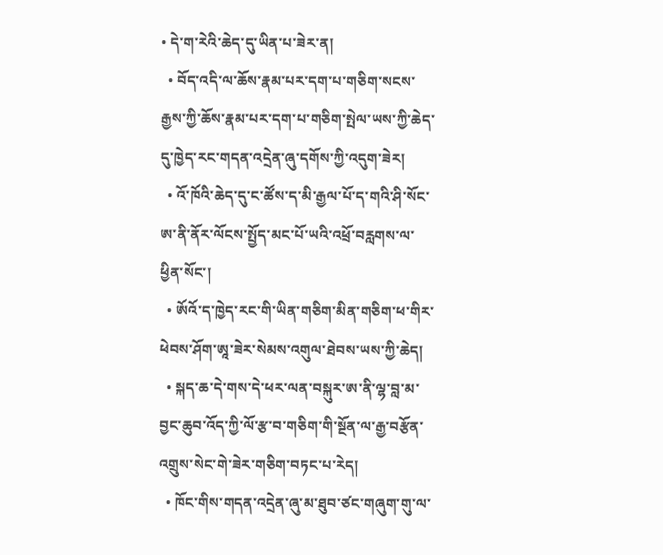• དེ་ག་རེའི་ཆེད་དུ་ཡིན་པ་ཟེར་ན།
  • བོད་འདི་ལ་ཆོས་རྣམ་པར་དག་པ་གཅིག་སངས་རྒྱས་ཀྱི་ཆོས་རྣམ་པར་དག་པ་གཅིག་སྤེལ་ཡས་ཀྱི་ཆེད་དུ་ཁྱེད་རང་གདན་འདྲེན་ཞུ་དགོས་ཀྱི་འདུག་ཟེར།
  • འོ་ཁོའི་ཆེད་དུ་ང་ཚོས་ད་མི་རྒྱལ་པོ་ད་གའི་ཤི་སོང་ཨ་ནི་ནོར་ལོངས་སྤྱོད་མང་པོ་ཡའི་འཕྲོ་བརླགས་ལ་ཕྱིན་སོང་།
  • ཨོའོ་ད་ཁྱེད་རང་གི་ཡིན་གཅིག་མིན་གཅིག་ཕ་གིར་ཕེབས་ཤོག་ཨཱ་ཟེར་སེམས་འགུལ་ཐེབས་ཡས་ཀྱི་ཆེད།
  • སྐད་ཆ་དེ་གས་དེ་ཕར་ལན་བསྐུར་ཨ་ནི་ལྷ་བླ་མ་བྱང་ཆུབ་འོད་ཀྱི་ལོ་རྩ་བ་གཅིག་གི་སྔོན་ལ་རྒྱ་བརྩོན་འགྲུས་སེང་གེ་ཟེར་གཅིག་བཏང་པ་རེད།
  • ཁོང་གིས་གདན་འདྲེན་ཞུ་མ་ཐུབ་ཙང་གཞུག་གུ་ལ་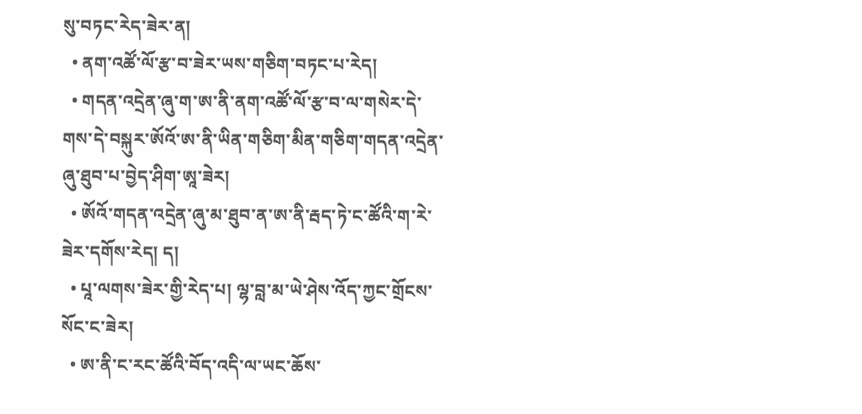སུ་བཏང་རེད་ཟེར་ན།
  • ནག་འཚོ་ལོ་རྩ་བ་ཟེར་ཡས་གཅིག་བཏང་པ་རེད།
  • གདན་འདྲེན་ཞུ་ག་ཨ་ནི་ནག་འཚོ་ལོ་རྩ་བ་ལ་གསེར་དེ་གས་དེ་བསྐུར་ཨོའོ་ཨ་ནི་ཡིན་གཅིག་མིན་གཅིག་གདན་འདྲེན་ཞུ་ཐུབ་པ་བྱེད་ཤིག་ཨཱ་ཟེར།
  • ཨོའོ་གདན་འདྲེན་ཞུ་མ་ཐུབ་ན་ཨ་ནི་རྦད་ཏེ་ང་ཚོའི་ག་རེ་ཟེར་དགོས་རེད། ད།
  • པཱ་ལགས་ཟེར་གྱི་རེད་པ། ལྷ་བླ་མ་ཡེ་ཤེས་འོད་ཀྱང་གྲོངས་སོང་ང་ཟེར།
  • ཨ་ནི་ང་རང་ཚོའི་བོད་འདི་ལ་ཡང་ཆོས་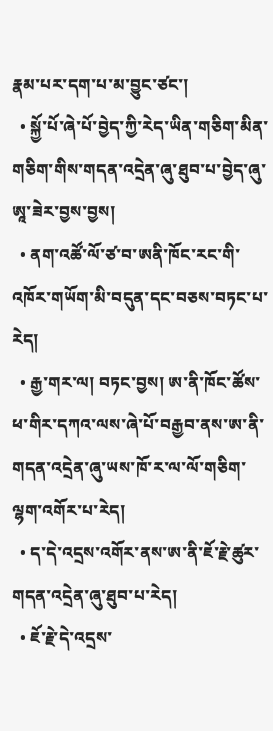རྣམ་པར་དག་པ་མ་བྱུང་ཙང་།
  • སྐྱོ་པོ་ཞེ་པོ་བྱེད་ཀྱི་རེད་ཡིན་གཅིག་མིན་གཅིག་གིས་གདན་འདྲེན་ཞུ་ཐུབ་པ་བྱེད་ཞུ་ཨཱ་ཟེར་བྱས་བྱས།
  • ནག་འཚོ་ལོ་ཙ་བ་ཨནི་ཁོང་རང་གི་འཁོར་གཡོག་མི་བདུན་དང་བཅས་བཏང་པ་རེད།
  • རྒྱ་གར་ལ། བཏང་བྱས། ཨ་ནི་ཁོང་ཚོས་ཕ་གིར་དཀའ་ལས་ཞེ་པོ་བརྒྱབ་ནས་ཨ་ནི་གདན་འདྲེན་ཞུ་ཡས་ཁོ་ར་ལ་ལོ་གཅིག་ལྷག་འགོར་པ་རེད།
  • ད་དེ་འདྲས་འགོར་ནས་ཨ་ནི་ཇོ་རྗེ་ཚུར་གདན་འདྲེན་ཞུ་ཐུབ་པ་རེད།
  • ཇོ་རྗེ་དེ་འདྲས་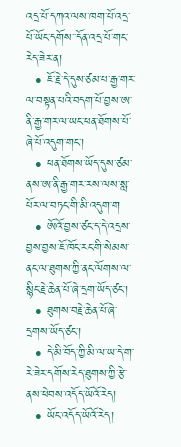འདྲ་པོ་དཀའ་ལས་ཁག་པོ་འདྲ་པོ་ཡོང་དགོས་་དོན་འདྲ་པོ་གང་རེད་ཟེར་ན།
  • ཇོ་རྗེ་དེ་དུས་ཙམ་པ་རྒྱ་གར་ལ་བསྟན་པའི་བདག་པོ་བྱས་ཨ་ནི་རྒྱ་གར་ལ་ཡང་ཕན་ཐོགས་པོ་ཞེ་པོ་འདུག་གང་།
  • ཕན་ཐོགས་ཡོད་དུས་ཙམ་ནས་ཨ་ནི་རྒྱ་གར་རས་ལས་སླ་པོར་ལ་བཏང་གི་མི་འདུག་ག
  • ཨོའོ་བྱས་ཙང་ད་དེ་འདྲས་བྱས་བྱས་ཇོ་ཁོང་རང་གི་སེམས་ནང་ལ་ཐུགས་ཀྱི་ནང་ལོགས་ལ་སྙིང་རྗེ་ཆེན་པོ་ཞེ་དྲག་ཡོད་ཙང་།
  • ཐུགས་བརྗེ་ཆེན་པོ་ཞེ་དྲགས་ཡོད་ཙང་།
  • དེ་མི་བོད་ཀྱི་མི་ལ་ཡ་དེ་ག་རེ་ཟེར་དགོས་རེད་ཐུགས་ཀྱི་རྩེ་ནས་ཕེབས་འདོད་ཡོའོ་རེད།
  • ཡོང་འདོད་ཡོའོ་རེད།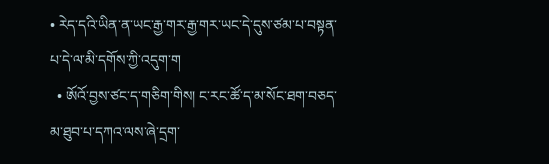• རེད་དའི་ཡིན་ན་ཡང་རྒྱ་གར་རྒྱ་གར་ཡང་དེ་དུས་ཙམ་པ་བསྟན་པ་དེ་ལ་མི་དགོས་ཀྱི་འདུག་ག
  • ཨོའོ་བྱས་ཙང་ད་གཅིག་གིས། ང་རང་ཚོ་ད་མ་སོང་ཐག་བཅད་མ་ཐུབ་པ་དཀའ་ལས་ཞེ་དྲག་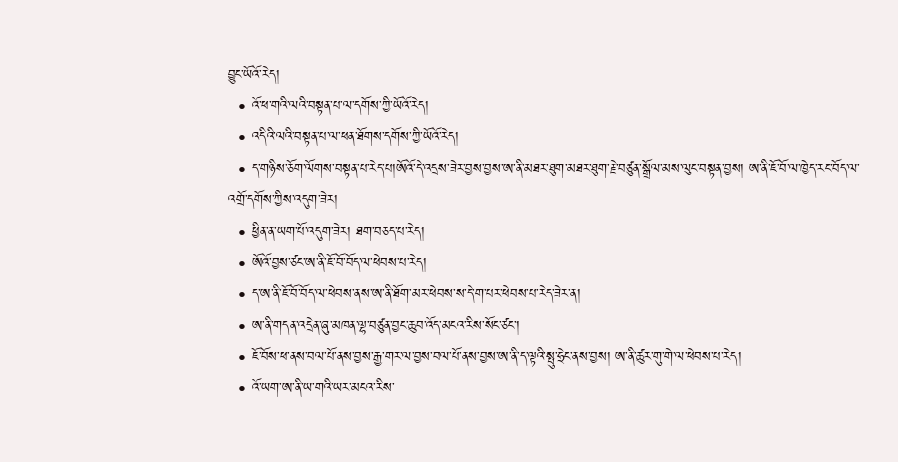བྱུང་ཡོའོ་རེད།
  • འོ་ཕ་གའི་ལའི་བསྟན་པ་ལ་དགོས་ཀྱི་ཡོའོ་རེད།
  • འདིའི་ལའི་བསྟན་པ་ལ་ཕན་ཐོགས་དགོས་ཀྱི་ཡོའོ་རེད།
  • ད་གཉིས་ཅོག་ལོགས་བསྟན་པ་རེད་པ།ཨོའོ་དེ་འདྲས་ཟེར་བྱས་བྱས་ཨ་ནི་མཐར་ཐུག་མཐར་ཐུག་རྗེ་བཙུན་སྒྲོལ་མས་ལུང་བསྟན་བྱས། ཨ་ནི་ཇོ་བོ་ལ་ཁྱེད་རང་བོད་ལ་འགྲོ་དགོས་ཀྱིས་འདུག་ཟེར།
  • ཕྱིན་ན་ཡག་པོ་འདུག་ཟེར། ཐག་བཅད་པ་རེད།
  • ཨོའོ་བྱས་ཙང་ཨ་ནི་ཇོ་བོ་བོད་ལ་ཕེབས་པ་རེད།
  • ད་ཨ་ནི་ཇོ་བོ་བོད་ལ་ཕེབས་ནས་ཨ་ནི་ཐོག་མར་ཕེབས་ས་དེ་ག་པར་ཕེབས་པ་རེད་ཟེར་ན།
  • ཨ་ནི་གདན་འདྲེན་ཞུ་མཁན་ལྷ་བཙུན་བྱང་ཆུབ་འོད་མངའ་རིས་སོང་ཙང་།
  • ཇོ་བོས་ཕ་ནས་བལ་པོ་ནས་བྱས་རྒྱ་གར་ལ་བྱས་བལ་པོ་ནས་བྱས་ཨ་ནི་ད་ལྟའི་སྤུ་ཧྲེང་ནས་བྱས། ཨ་ནི་ཚུར་གུ་གེ་ལ་ཕེབས་པ་རེད།
  • འོ་ཡག་ཨ་ནི་ཡ་གའི་ཡར་མངའ་རིས་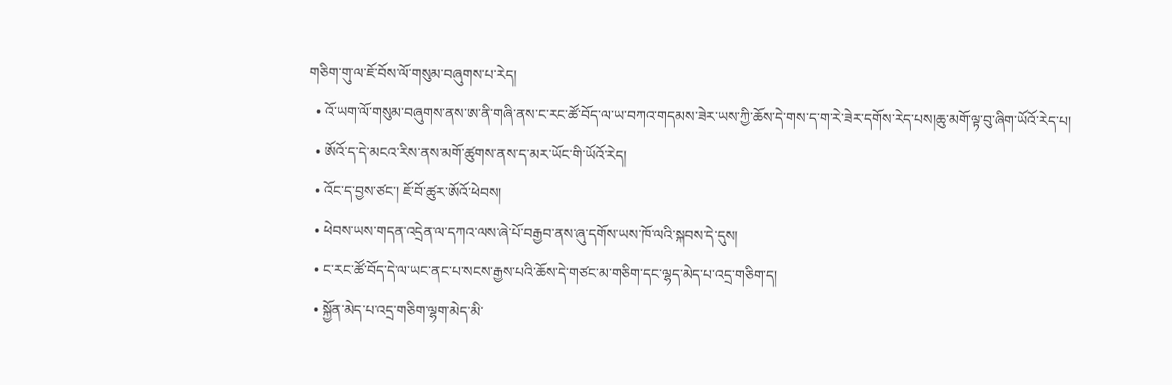གཅིག་གུ་ལ་ཇོ་བོས་ལོ་གསུམ་བཞུགས་པ་རེད།
  • འོ་ཡག་ལོ་གསུམ་བཞུགས་ནས་ཨ་ནི་གཞི་ནས་ང་རང་ཚོ་བོད་ལ་ཡ་བཀའ་གདམས་ཟེར་ཡས་ཀྱི་ཆོས་དེ་གས་ད་ག་རེ་ཟེར་དགོས་རེད་པས།ཆུ་མགོ་ལྟ་བུ་ཞིག་ཡོའོ་རེད་པ།
  • ཨོའོ་ད་དེ་མངའ་རིས་ནས་མགོ་ཚུགས་ནས་ད་མར་ཡོང་གི་ཡོའོ་རེད།
  • འོང་ད་བྱས་ཙང་། ཇོ་བོ་ཚུར་ཨོའོ་ཕེབས།
  • ཕེབས་ཡས་གདན་འདྲེན་ལ་དཀའ་ལས་ཞེ་པོ་བརྒྱབ་ནས་ཞུ་དགོས་ཡས་ཁོ་ལའི་སྐབས་དེ་དུས།
  • ང་རང་ཚོ་བོད་དེ་ལ་ཡང་ནང་པ་སངས་རྒྱས་པའི་ཆོས་དེ་གཙང་མ་གཅིག་དང་ལྷད་མེད་པ་འདྲ་གཅིག་ད།
  • སྐྱོན་མེད་པ་འདྲ་གཅིག་ལྷག་མེད་མི་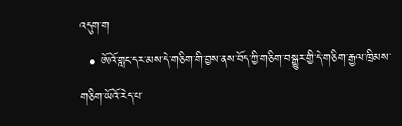འདུག་ག
  • ཨོའོ་གླང་དར་མས་དེ་གཅིག་གི་བྱས་ནས་བོད་ཀྱི་གཅིག་བསྒྱུར་གྱི་དེ་གཅིག་རྒྱལ་ཁྲིམས་གཅིག་ཡོའོ་རེད་པ་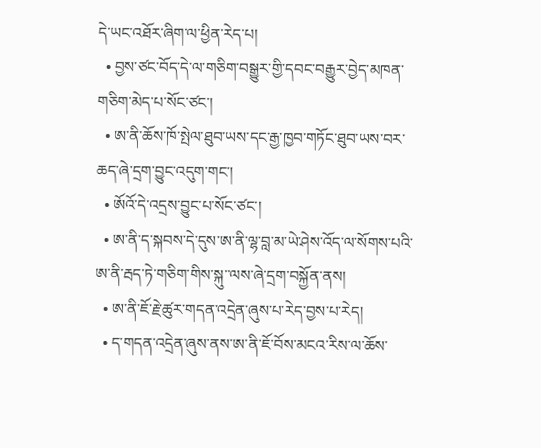དེ་ཡང་འཐོར་ཞིག་ལ་ཕྱིན་རེད་པ།
  • བྱས་ཙང་བོད་དེ་ལ་གཅིག་བསྒྱུར་གྱི་དབང་བརྒྱུར་བྱེད་མཁན་གཅིག་མེད་པ་སོང་ཙང་།
  • ཨ་ནི་ཆོས་ཁོ་སྤེལ་ཐུབ་ཡས་དང་རྒྱ་ཁྱབ་གཏོང་ཐུབ་ཡས་བར་ཆད་ཞེ་དྲག་བྱུང་འདུག་གང་།
  • ཨོའོ་དེ་འདྲས་བྱུང་པ་སོང་ཙང་།
  • ཨ་ནི་ད་སྐབས་དེ་དུས་ཨ་ནི་ལྷ་བླ་མ་ཡེ་ཤེས་འོད་ལ་སོགས་པའི་ཨ་ནི་རྦད་ཏེ་གཅིག་གིས་སྐུ་་ལས་ཞེ་དྲག་བསྐྱོན་ནས།
  • ཨ་ནི་ཇོ་རྗེ་ཚུར་གདན་འདྲེན་ཞུས་པ་རེད་བྱས་པ་རེད།
  • ད་གདན་འདྲེན་ཞུས་ནས་ཨ་ནི་ཇོ་བོས་མངའ་རིས་ལ་ཆོས་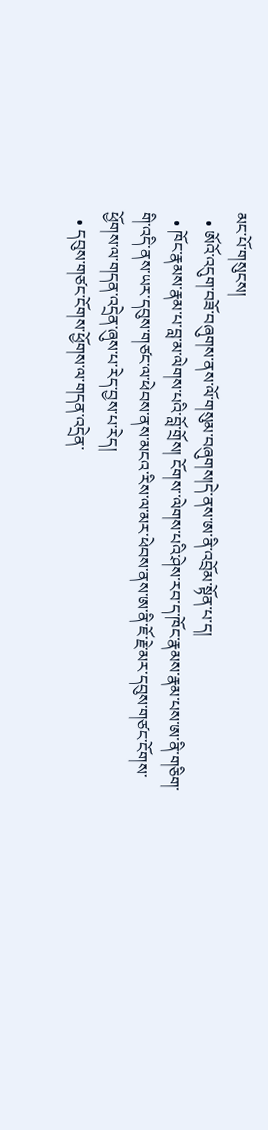མང་པོ་གསུངས།
  • ཨོའོ་འདུག་བཟོ་བཞུགས་ནས་ལོ་གསུམ་བཞུགས།དེ་ནས་ཨ་ནི་འབྲོམ་སྟོན་པ་ད།
  • ཁོང་རྣམས་རྣམ་པ་བླ་མ་ལེགས་པའི་བློ་གྲོས། ངོགས་་ལེགས་པའི་ཤེས་རབ་ད་ཁོང་རྣམས་རྣམ་པས་ཨ་ནི་གཅིག་གི་འདི་ནས་ཡར་དབུས་གཙང་ལ་ཕེབས་ནས་མངའ་རིས་ལ་མར་ཕེབས་ནས་ཨ་ནི་ཇོ་རྗེ་མར་དབུས་གཙང་ངོགས་ཕྱོགས་ལ་གདན་འདྲེན་ཞུས་པ་རེད་བྱས་པ་རེད།
  • དབུས་གཙང་ངོགས་ཕྱོགས་ལ་གདན་འདྲེན་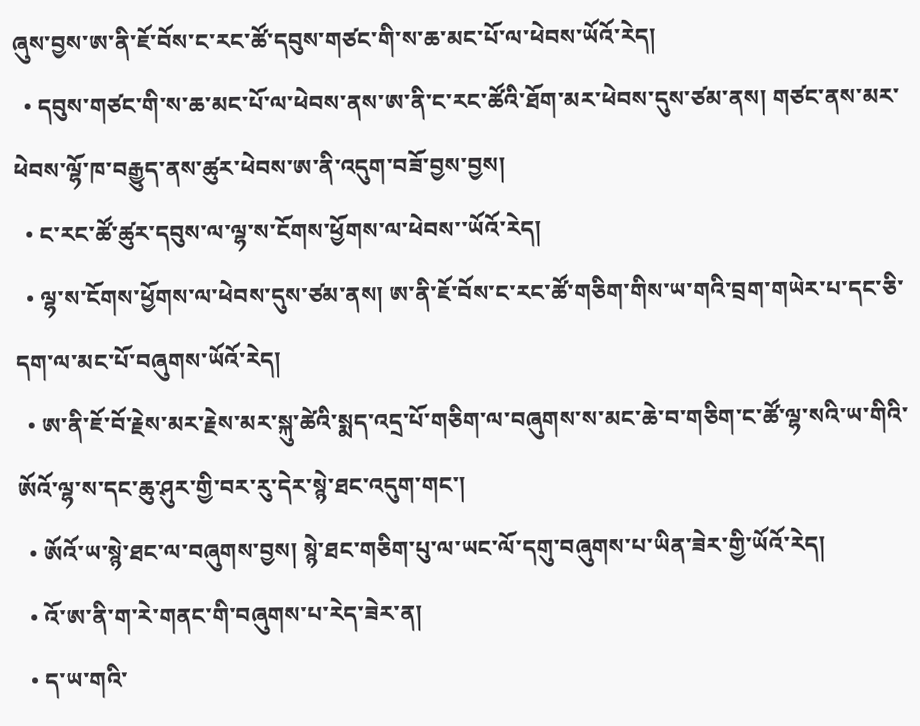ཞུས་བྱས་ཨ་ནི་ཇོ་བོས་ང་རང་ཚོ་དབུས་གཙང་གི་ས་ཆ་མང་པོ་ལ་ཕེབས་ཡོའོ་རེད།
  • དབུས་གཙང་གི་ས་ཆ་མང་པོ་ལ་ཕེབས་ནས་ཨ་ནི་ང་རང་ཚོའི་ཐོག་མར་ཕེབས་དུས་ཙམ་ནས། གཙང་ནས་མར་ཕེབས་ལྷོ་ཁ་བརྒྱུད་ནས་ཚུར་ཕེབས་ཨ་ནི་འདུག་བཟོ་བྱས་བྱས།
  • ང་རང་ཚོ་ཚུར་དབུས་ལ་ལྷ་ས་ངོགས་ཕྱོགས་ལ་ཕེབས་་ཡོའོ་རེད།
  • ལྷ་ས་ངོགས་ཕྱོགས་ལ་ཕེབས་དུས་ཙམ་ནས། ཨ་ནི་ཇོ་བོས་ང་རང་ཚོ་གཅིག་གིས་ཡ་གའི་བྲག་གཡེར་པ་དང་ཅི་དག་ལ་མང་པོ་བཞུགས་ཡོའོ་རེད།
  • ཨ་ནི་ཇོ་བོ་རྗེས་མར་རྗེས་མར་སྐུ་ཚེའི་སྨད་འདྲ་པོ་གཅིག་ལ་བཞུགས་ས་མང་ཆེ་བ་གཅིག་ང་ཚོ་ལྷ་སའི་ཡ་གིའི་ཨོའོ་ལྷ་ས་དང་ཆུ་ཤུར་གྱི་བར་རུ་དེར་སྙེ་ཐང་འདུག་གང་།
  • ཨོའོ་ཡ་སྙེ་ཐང་ལ་བཞུགས་བྱས། སྙེ་ཐང་གཅིག་པུ་ལ་ཡང་ལོ་དགུ་བཞུགས་པ་ཡིན་ཟེར་གྱི་ཡོའོ་རེད།
  • འོ་ཨ་ནི་ག་རེ་གནང་གི་བཞུགས་པ་རེད་ཟེར་ན།
  • ད་ཡ་གའི་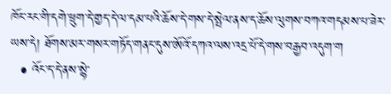ཁོང་རང་གི་དགེ་ཕྲུག་དེ་གྱད་དེ་ལ་དམ་པའི་ཆོས་དེ་གས་དེ་སྤེལ་ནས་ད་ཆོས་ལུགས་བཀའ་གདམས་པ་ཟེར་ཡས་དེ། ཐོགས་མར་གསར་གཏོད་གནང་དུས་ཨོའོ་དཀའ་ལས་འདྲ་པོ་དེ་གས་བརྒྱབ་འདུག་ག
  • འོང་ད་དེ་ནས་སྙེ་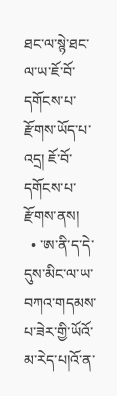ཐང་ལ་སྙེ་ཐང་ལ་ཡ་ཇོ་བོ་དགོངས་པ་རྫོགས་ཡོད་པ་འདྲ། ཇོ་བོ་དགོངས་པ་རྫོགས་ནས།
  • ་ཨ་ནི་ད་དེ་དུས་མིང་ལ་ཡ་བཀའ་གདམས་པ་ཟེར་གྱི་ཡོའོ་མ་རེད་པ།འོ་ན་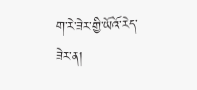ག་རེ་ཟེར་གྱི་ཡོའོ་རེད་ཟེར་ན།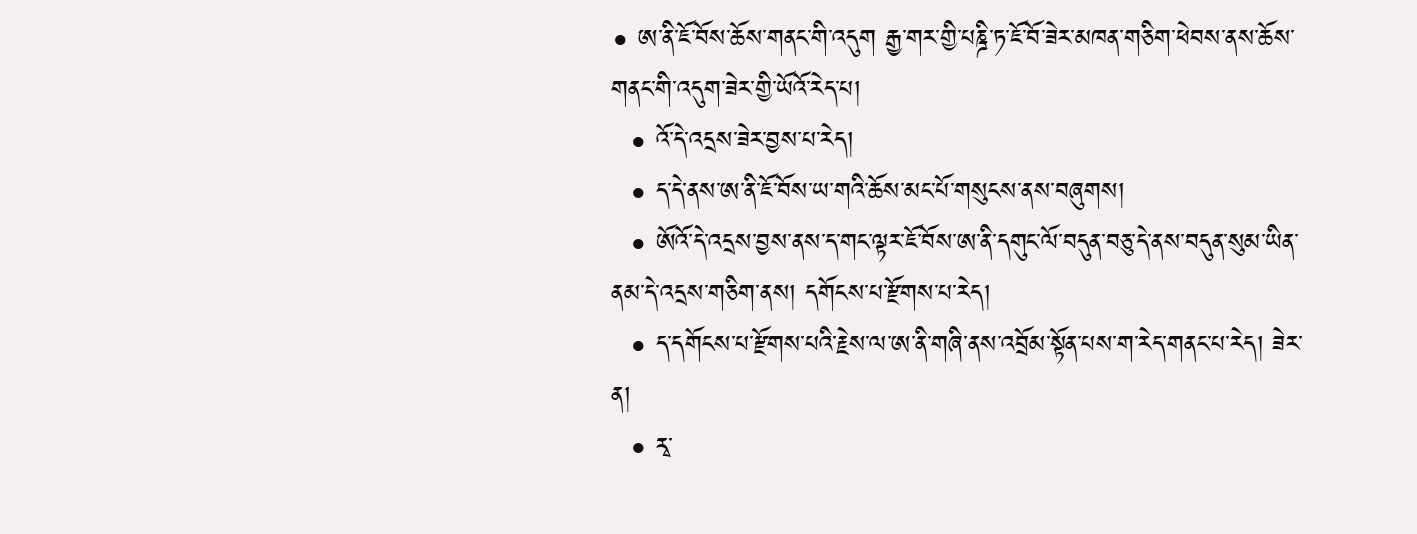• ཨ་ནི་ཇོ་བོས་ཆོས་གནང་གི་འདུག རྒྱ་གར་གྱི་པཎྜི་ཏ་ཇོ་བོ་ཟེར་མཁན་གཅིག་ཕེབས་ནས་ཆོས་གནང་གི་འདུག་ཟེར་གྱི་ཡོའོ་རེད་པ།
  • འོ་དེ་འདྲས་ཟེར་བྱས་པ་རེད།
  • ད་དེ་ནས་ཨ་ནི་ཇོ་བོས་ཡ་གའི་ཆོས་མང་པོ་གསུངས་ནས་བཞུགས།
  • ཨོའོ་དེ་འདྲས་བྱས་ནས་ད་གང་ལྟར་ཇོ་བོས་ཨ་ནི་དགུང་ལོ་བདུན་བཅུ་དེ་ནས་བདུན་སུམ་ཡིན་ནམ་དེ་འདྲས་གཅིག་ནས། དགོངས་པ་རྫོགས་པ་རེད།
  • ད་དགོངས་པ་རྫོགས་པའི་རྗེས་ལ་ཨ་ནི་གཞི་ནས་འབྲོམ་སྟོན་པས་ག་རེད་གནང་པ་རེད། ཟེར་ན།
  • རྭ་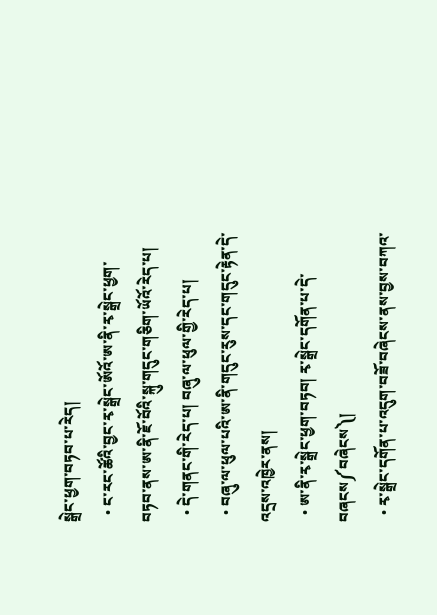སྒྲེང་ཕྱག་བཏབ་པ་རེད།
  • ང་རང་ཚོའི་བྱང་རྭ་སྒྲེང་ཨོའོ་ཨ་ནི་རྭ་སྒྲེང་ཕྱག་བཏབ་ནས་ཨ་ནི་ཇོ་བོའི་སྐུ་གདུང་གཅིག་ཡོའོ་རེད་པ།
  • དེ་གནང་གི་རེད་པ། བཞུ་ལ་ཕུལ་གྱི་རེད་པ།
  • བཞུ་ལ་ཕུལ་པའི་ཨ་ནི་གདུང་རུས་དང་གདུང་རྟེན་དེ་འདྲས་འཁྱེར་ནས།
  • ཨ་ནི་རྭ་སྒྲེང་ཕྱག་བཏབ། རྭ་སྒྲེང་དགོན་པ་དེ་བཞངས༼བཞེངས༽།
  • རྭ་སྒྲེང་དགོན་པ་འདུག་བཟོ་བཞེངས་ནས་བྱས་བཀའ་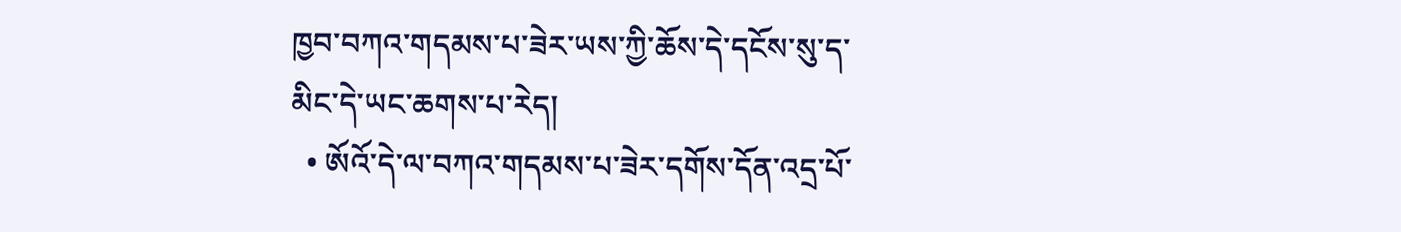ཁྱབ་བཀའ་གདམས་པ་ཟེར་ཡས་ཀྱི་ཆོས་དེ་དངོས་སུ་ད་མིང་དེ་ཡང་ཆགས་པ་རེད།
  • ཨོའོ་དེ་ལ་བཀའ་གདམས་པ་ཟེར་དགོས་དོན་འདྲ་པོ་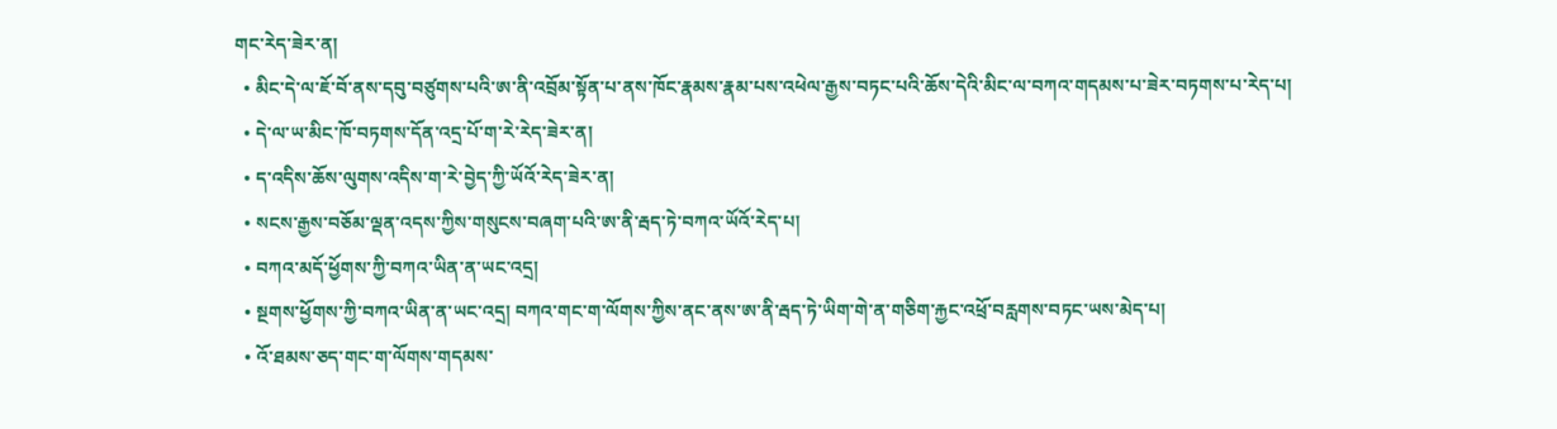གང་རེད་ཟེར་ན།
  • མིང་དེ་ལ་ཇོ་བོ་ནས་དབུ་བཙུགས་པའི་ཨ་ནི་འབྲོམ་སྟོན་པ་ནས་ཁོང་རྣམས་རྣམ་པས་འཕེལ་རྒྱས་བཏང་པའི་ཆོས་དེའི་མིང་ལ་བཀའ་གདམས་པ་ཟེར་བཏགས་པ་རེད་པ།
  • དེ་ལ་ཡ་མིང་ཁོ་བཏགས་དོན་འདྲ་པོ་ག་རེ་རེད་ཟེར་ན།
  • ད་འདིས་ཆོས་ལུགས་འདིས་ག་རེ་བྱེད་ཀྱི་ཡོའོ་རེད་ཟེར་ན།
  • སངས་རྒྱས་བཅོམ་ལྡན་འདས་ཀྱིས་གསུངས་བཞག་པའི་ཨ་ནི་རྦད་ཏེ་བཀའ་ཡོའོ་རེད་པ།
  • བཀའ་མདོ་ཕྱོགས་ཀྱི་བཀའ་ཡིན་ན་ཡང་འདྲ།
  • སྔགས་ཕྱོགས་ཀྱི་བཀའ་ཡིན་ན་ཡང་འདྲ། བཀའ་གང་ག་ལོགས་ཀྱིས་ནང་ནས་ཨ་ནི་རྦད་ཏེ་ཡིག་གེ་ན་གཅིག་རྐྱང་འཕྲོ་བརླགས་བཏང་ཡས་མེད་པ།
  • འོ་ཐམས་ཅད་གང་ག་ལོགས་གདམས་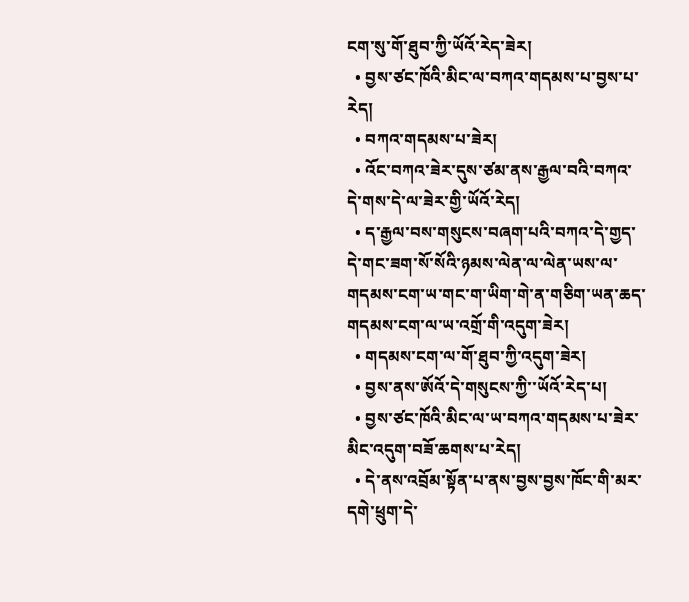ངག་སུ་གོ་ཐུབ་ཀྱི་ཡོའོ་རེད་ཟེར།
  • བྱས་ཙང་ཁོའི་མིང་ལ་བཀའ་གདམས་པ་བྱས་པ་རེད།
  • བཀའ་གདམས་པ་ཟེར།
  • འོང་བཀའ་ཟེར་དུས་ཙམ་ནས་རྒྱལ་བའི་བཀའ་དེ་གས་དེ་ལ་ཟེར་གྱི་ཡོའོ་རེད།
  • ད་རྒྱལ་བས་གསུངས་བཞག་པའི་བཀའ་དེ་གྱད་དེ་གང་ཟག་སོ་སོའི་ཉམས་ལེན་ལ་ལེན་ཡས་ལ་གདམས་ངག་ཡ་གང་ག་ཡིག་གེ་ན་གཅིག་ཡན་ཆད་གདམས་ངག་ལ་ཡ་འགྲོ་གི་འདུག་ཟེར།
  • གདམས་ངག་ལ་གོ་ཐུབ་ཀྱི་འདུག་ཟེར།
  • བྱས་ནས་ཨོའོ་དེ་གསུངས་ཀྱི་་ཡོའོ་རེད་པ།
  • བྱས་ཙང་ཁོའི་མིང་ལ་ཡ་བཀའ་གདམས་པ་ཟེར་མིང་འདུག་བཟོ་ཆགས་པ་རེད།
  • དེ་ནས་འབྲོམ་སྟོན་པ་ནས་བྱས་བྱས་ཁོང་གི་མར་དགེ་ཕྲུག་དེ་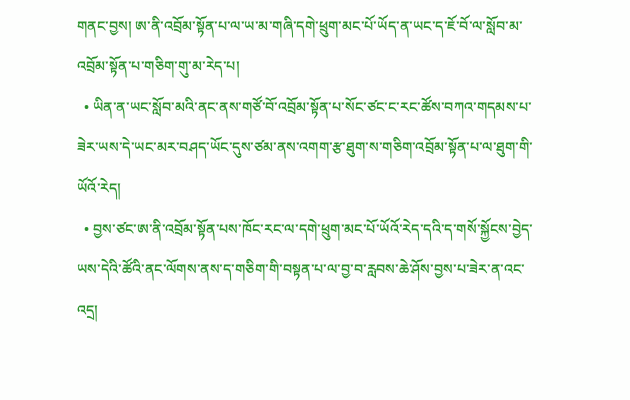གནང་བྱས། ཨ་ནི་འབྲོམ་སྟོན་པ་ལ་ཡ་མ་གཞི་དགེ་ཕྲུག་མང་པོ་ཡོད་ན་ཡང་ད་ཇོ་བོ་ལ་སློབ་མ་འབྲོམ་སྟོན་པ་གཅིག་གུ་མ་རེད་པ།
  • ཡིན་ན་ཡང་སློབ་མའི་ནང་ནས་གཙོ་བོ་འབྲོམ་སྟོན་པ་སོང་ཙང་ང་རང་ཚོས་བཀའ་གདམས་པ་ཟེར་ཡས་དེ་ཡང་མར་བཤད་ཡོང་དུས་ཙམ་ནས་འགག་རྩ་ཐུག་ས་གཅིག་འབྲོམ་སྟོན་པ་ལ་ཐུག་གི་ཡོའོ་རེད།
  • བྱས་ཙང་ཨ་ནི་འབྲོམ་སྟོན་པས་ཁོང་རང་ལ་དགེ་ཕྲུག་མང་པོ་ཡོའོ་རེད་དའི་ད་གསོ་སྐྱོངས་བྱེད་ཡས་དེའི་ཚོའི་ནང་ལོགས་ནས་ད་གཅིག་གི་བསྟན་པ་ལ་བྱ་བ་རླབས་ཆེ་ཤོས་བྱས་པ་ཟེར་ན་འང་འདྲ།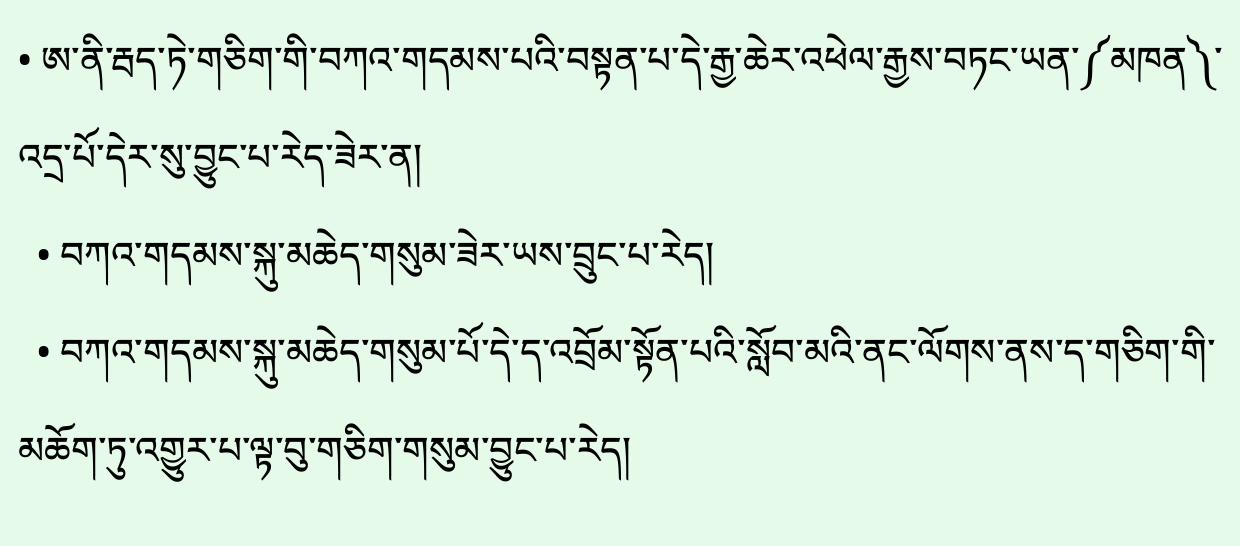• ཨ་ནི་རྦད་ཏེ་གཅིག་གི་བཀའ་གདམས་པའི་བསྟན་པ་དེ་རྒྱ་ཆེར་འཕེལ་རྒྱས་བཏང་ཡན་༼མཁན༽་འདྲ་པོ་དེར་སུ་བྱུང་པ་རེད་ཟེར་ན།
  • བཀའ་གདམས་སྐུ་མཆེད་གསུམ་ཟེར་ཡས་བྲུང་པ་རེད།
  • བཀའ་གདམས་སྐུ་མཆེད་གསུམ་པོ་དེ་ད་འབྲོམ་སྟོན་པའི་སློབ་མའི་ནང་ལོགས་ནས་ད་གཅིག་གི་མཆོག་ཏུ་འགྱུར་པ་ལྟ་བུ་གཅིག་གསུམ་བྱུང་པ་རེད།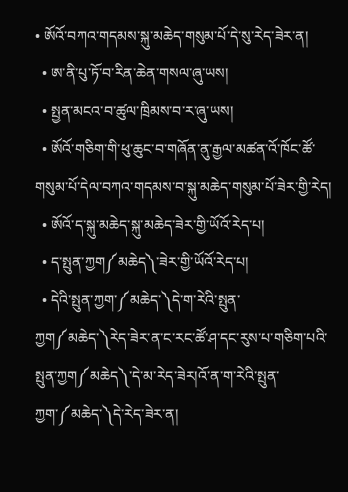• ཨོའོ་བཀའ་གདམས་སྐུ་མཆེད་གསུམ་པོ་དེ་སུ་རེད་ཟེར་ན།
  • ཨ་ནི་པུ་ཏོ་བ་རིན་ཆེན་གསལ་ཞུ་ཡས།
  • སྤྱན་མངའ་བ་ཚུལ་ཁྲིམས་བ་ར་ཞུ་ཡས།
  • ཨོའོ་གཅིག་གི་ཕུ་ཆུང་བ་གཞོན་ནུ་རྒྱལ་མཚན་འོ་ཁོང་ཚོ་གསུམ་པོ་དེལ་བཀའ་གདམས་བ་སྐུ་མཆེད་གསུམ་པོ་ཟེར་གྱི་རེད།
  • ཨོའོ་ད་སྐུ་མཆེད་སྐུ་མཆེད་ཟེར་གྱི་ཡོའོ་རེད་པ།
  • ད་སྤུན་ཀྱག༼མཆེད༽་ཟེར་གྱི་ཡོའོ་རེད་པ།
  • དེའི་སྤུན་ཀྱག་༼མཆེད་༽དེ་ག་རེའི་སྤུན་ཀྱག༼མཆེད་༽རེད་ཟེར་ན་ང་རང་ཚོ་ཤ་དང་རུས་པ་གཅིག་པའི་སྤུན་ཀྱག༼མཆེད༽་དེ་མ་རེད་ཟེར།འོ་ན་ག་རེའི་སྤུན་ཀྱག་༼མཆེད་༽དེ་རེད་ཟེར་ན།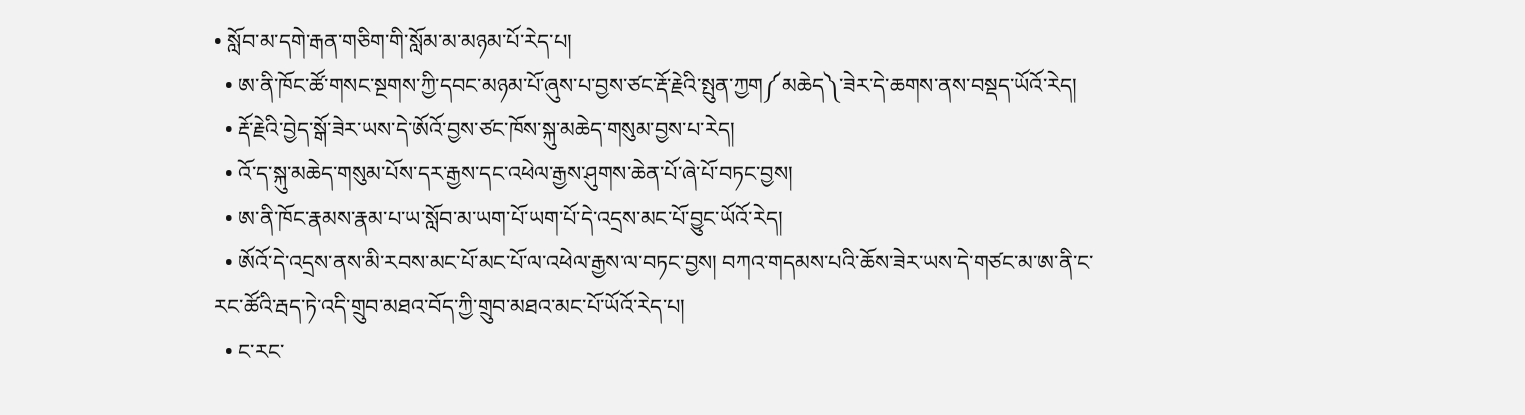• སློབ་མ་དགེ་རྒན་གཅིག་གི་སློམ་མ་མཉམ་པོ་རེད་པ།
  • ཨ་ནི་ཁོང་ཚོ་གསང་སྔགས་ཀྱི་དབང་མཉམ་པོ་ཞུས་པ་བྱས་ཙང་རྡོ་རྗེའི་སྤུན་ཀྱག༼མཆེད༽་ཟེར་དེ་ཆགས་ནས་བསྡད་ཡོའོ་རེད།
  • རྡོ་རྗེའི་བྱེད་སྒོ་ཟེར་ཡས་དེ་ཨོའོ་བྱས་ཙང་ཁོས་སྐུ་མཆེད་གསུམ་བྱས་པ་རེད།
  • འོ་ད་སྐུ་མཆེད་གསུམ་པོས་དར་རྒྱས་དང་འཕེལ་རྒྱས་ཤུགས་ཆེན་པོ་ཞེ་པོ་བཏང་བྱས།
  • ཨ་ནི་ཁོང་རྣམས་རྣམ་པ་ཡ་སློབ་མ་ཡག་པོ་ཡག་པོ་དེ་འདྲས་མང་པོ་བྱུང་ཡོའོ་རེད།
  • ཨོའོ་དེ་འདྲས་ནས་མི་རབས་མང་པོ་མང་པོ་ལ་འཕེལ་རྒྱས་ལ་བཏང་བྱས། བཀའ་གདམས་པའི་ཆོས་ཟེར་ཡས་དེ་གཙང་མ་ཨ་ནི་ང་རང་ཚོའི་རྦད་ཏེ་འདི་གྲུབ་མཐའ་བོད་ཀྱི་གྲུབ་མཐའ་མང་པོ་ཡོའོ་རེད་པ།
  • ང་རང་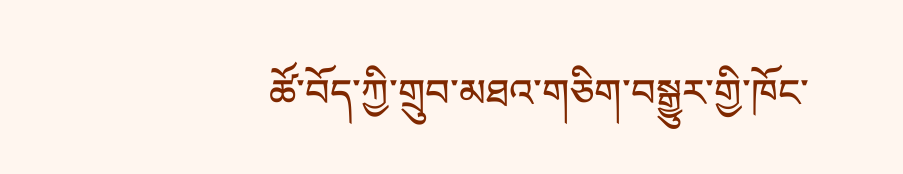ཚོ་བོད་ཀྱི་གྲུབ་མཐའ་གཅིག་བསྒྱུར་གྱི་ཁོང་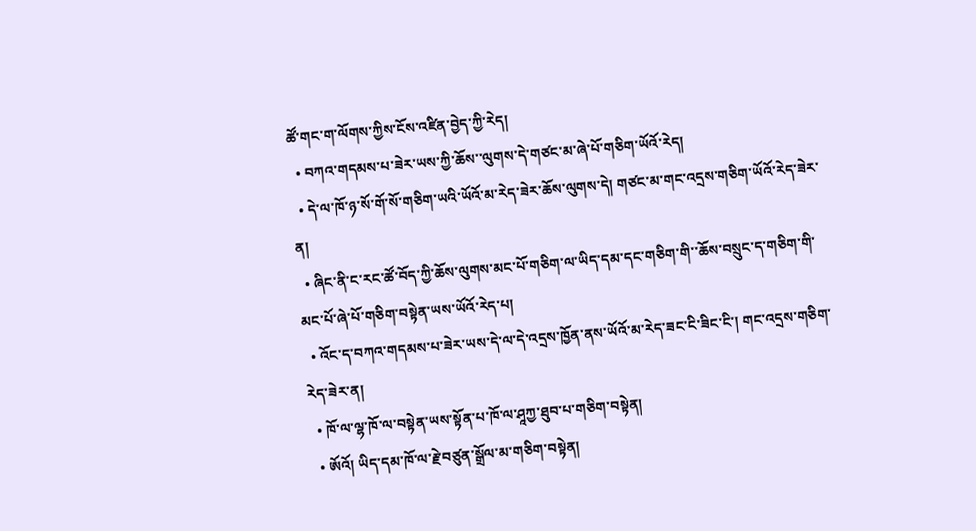ཚོ་གང་ག་ལོགས་ཀྱིས་ངོས་འཛིན་བྱེད་ཀྱི་རེད།
  • བཀའ་གདམས་པ་ཟེར་ཡས་ཀྱི་ཆོས་་ལུགས་དེ་གཙང་མ་ཞེ་པོ་གཅིག་ཡོའོ་རེད།
  • དེ་ལ་ཁོ་ཉ་སོ་གོ་སོ་གཅིག་ཡའི་ཡོའོ་མ་རེད་ཟེར་ཆོས་ལུགས་དེ། གཙང་མ་གང་འདྲས་གཅིག་ཡོའོ་རེད་ཟེར་ན།
  • ཞིང་ནི་ང་རང་ཚོ་བོད་ཀྱི་ཆོས་ལུགས་མང་པོ་གཅིག་ལ་ཡིད་དམ་དང་གཅིག་གི་་ཆོས་བསྲུང་ད་གཅིག་གི་མང་པོ་ཞེ་པོ་གཅིག་བསྟེན་ཡས་ཡོའོ་རེད་པ།
  • འོང་ད་བཀའ་གདམས་པ་ཟེར་ཡས་དེ་ལ་དེ་འདྲས་ཁྱོན་ནས་ཡོའོ་མ་རེད་ཟང་ངི་ཟིང་ངི་། གང་འདྲས་གཅིག་རེད་ཟེར་ན།
  • ཁོ་ལ་ལྷ་ཁོ་ལ་བསྟེན་ཡས་སྟོན་པ་ཁོ་ལ་ཤཱཀྱ་ཐུབ་པ་གཅིག་བསྟེན།
  • ཨོའོ། ཡིད་དམ་ཁོ་ལ་རྗེ་བཙུན་སྒྲོལ་མ་གཅིག་བསྟེན།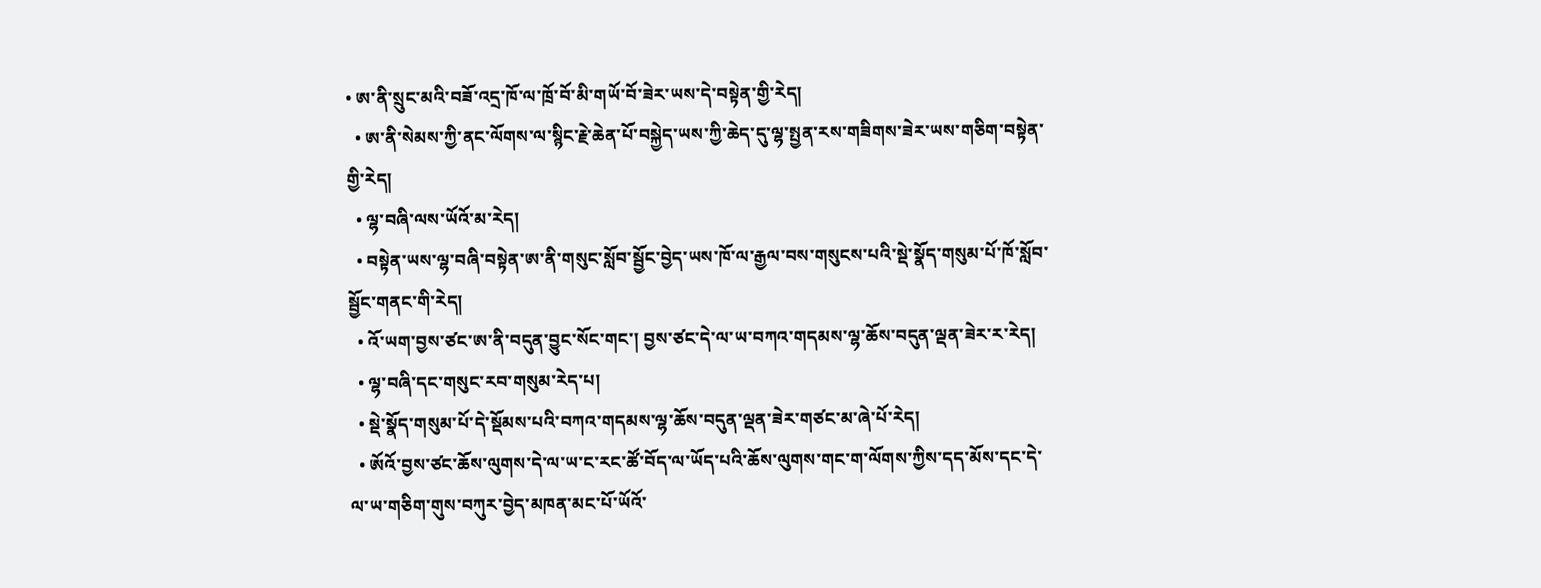• ཨ་ནི་སྲུང་མའི་བཟོ་འདྲ་ཁོ་ལ་ཁྲོ་བོ་མི་གཡོ་བོ་ཟེར་ཡས་དེ་བསྟེན་གྱི་རེད།
  • ཨ་ནི་སེམས་ཀྱི་ནང་ལོགས་ལ་སྙིང་རྗེ་ཆེན་པོ་བསྐྱེད་ཡས་ཀྱི་ཆེད་དུ་ལྷ་སྤྱན་རས་གཟིགས་ཟེར་ཡས་གཅིག་བསྟེན་གྱི་རེད།
  • ལྷ་བཞི་ལས་ཡོའོ་མ་རེད།
  • བསྟེན་ཡས་ལྷ་བཞི་བསྟེན་ཨ་ནི་གསུང་སློབ་སྦྱོང་བྱེད་ཡས་ཁོ་ལ་རྒྱལ་བས་གསུངས་པའི་སྡེ་སྣོད་གསུམ་པོ་ཁོ་སློབ་སྦྱོང་གནང་གི་རེད།
  • འོ་ཡག་བྱས་ཙང་ཨ་ནི་བདུན་བྱུང་སོང་གང་། བྱས་ཙང་དེ་ལ་ཡ་བཀའ་གདམས་ལྷ་ཆོས་བདུན་ལྡན་ཟེར་ར་རེད།
  • ལྷ་བཞི་དང་གསུང་རབ་གསུམ་རེད་པ།
  • སྡེ་སྣོད་གསུམ་པོ་དེ་སྡོམས་པའི་བཀའ་གདམས་ལྷ་ཆོས་བདུན་ལྡན་ཟེར་གཙང་མ་ཞེ་པོ་རེད།
  • ཨོའོ་བྱས་ཙང་ཆོས་ལུགས་དེ་ལ་ཡ་ང་རང་ཚོ་བོད་ལ་ཡོད་པའི་ཆོས་ལུགས་གང་ག་ལོགས་ཀྱིས་དད་མོས་དང་དེ་ལ་ཡ་གཅིག་གུས་བཀུར་བྱེད་མཁན་མང་པོ་ཡོའོ་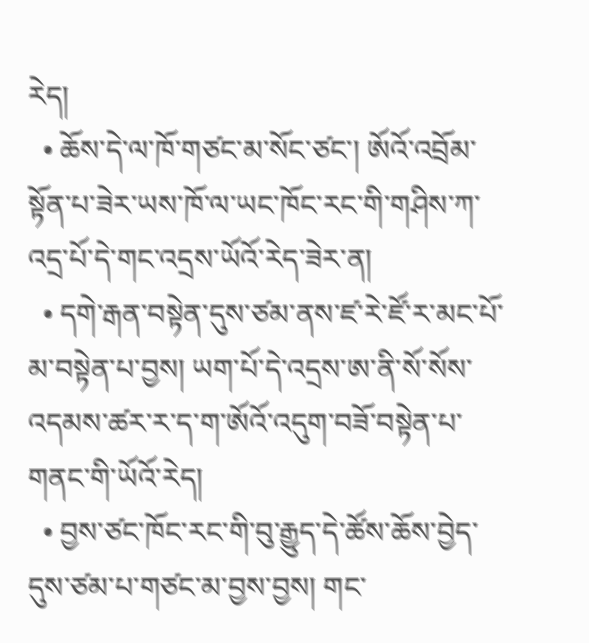རེད།
  • ཆོས་དེ་ལ་ཁོ་གཙང་མ་སོང་ཙང་། ཨོའོ་འབྲོམ་སྟོན་པ་ཟེར་ཡས་ཁོ་ལ་ཡང་ཁོང་རང་གི་གཤིས་ཀ་འདྲ་པོ་དེ་གང་འདྲས་ཡོའོ་རེད་ཟེར་ན།
  • དགེ་རྒན་བསྟེན་དུས་ཙམ་ནས་ཛ་རེ་ཛོ་ར་མང་པོ་མ་བསྟེན་པ་བྱས། ཡག་པོ་དེ་འདྲས་ཨ་ནི་སོ་སོས་འདམས་ཚར་ར་ད་ག་ཨོའོ་འདུག་བཟོ་བསྟེན་པ་གནང་གི་ཡོའོ་རེད།
  • བྱས་ཙང་ཁོང་རང་གི་བུ་རྒྱུད་དེ་ཚོས་ཆོས་བྱེད་དུས་ཙམ་པ་གཙང་མ་བྱས་བྱས། གང་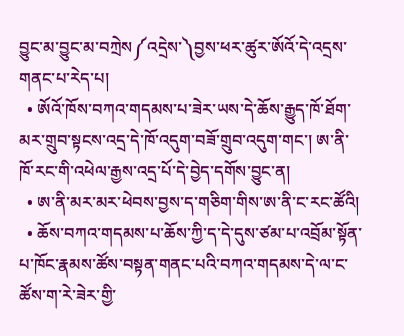བྱུང་མ་བྱུང་མ་བཀྲེས༼འདྲེས་༽བྱས་ཕར་ཚུར་ཨོའོ་དེ་འདྲས་གནང་པ་རེད་པ།
  • ཨོའོ་ཁོས་བཀའ་གདམས་པ་ཟེར་ཡས་དེ་ཆོས་རྒྱུད་ཁོ་ཐོག་མར་གྲུབ་སྟངས་འདྲ་དེ་ཁོ་འདུག་བཟོ་གྲུབ་འདུག་གང་། ཨ་ནི་ཁོ་རང་གི་འཕེལ་རྒྱས་འདྲ་པོ་དེ་བྱེད་དགོས་བྱུང་ན།
  • ཨ་ནི་མར་མར་ཕེབས་བྱས་ད་གཅིག་གིས་ཨ་ནི་ང་རང་ཚོའི།
  • ཆོས་བཀའ་གདམས་པ་ཆོས་ཀྱི་ད་དེ་དུས་ཙམ་པ་འབྲོམ་སྟོན་པ་ཁོང་རྣམས་ཚོས་བསྟན་གནང་པའི་བཀའ་གདམས་དེ་ལ་ང་ཚོས་ག་རེ་ཟེར་གྱི་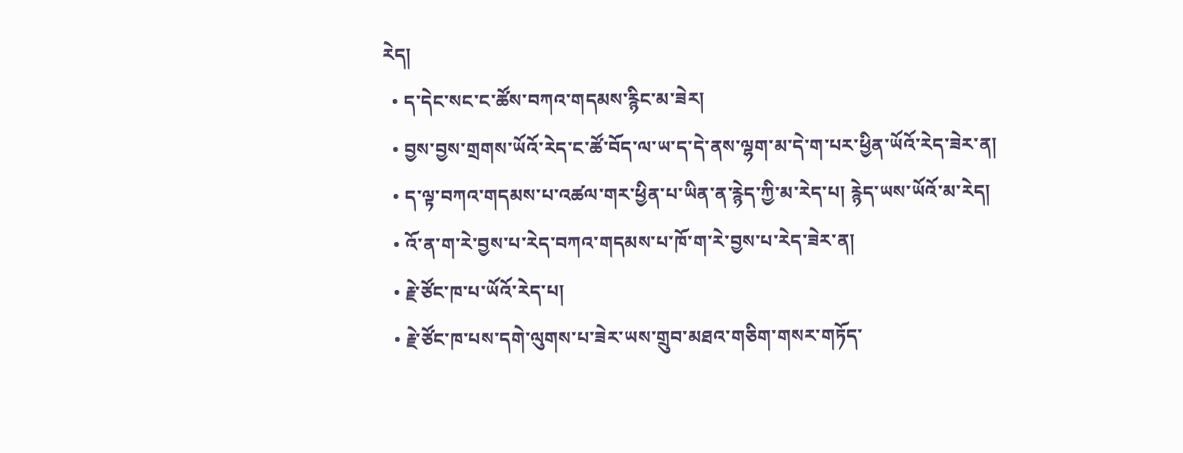རེད།
  • ད་དེང་སང་ང་ཚོས་བཀའ་གདམས་རྙིང་མ་ཟེར།
  • བྱས་བྱས་གྲགས་ཡོའོ་རེད་ང་ཚོ་བོད་ལ་ཡ་ད་དེ་ནས་ལྷག་མ་དེ་ག་པར་ཕྱིན་ཡོའོ་རེད་ཟེར་ན།
  • ད་ལྟ་བཀའ་གདམས་པ་འཚལ་གར་ཕྱིན་པ་ཡིན་ན་རྙེད་ཀྱི་མ་རེད་པ། རྙེད་ཡས་ཡོའོ་མ་རེད།
  • འོ་ན་ག་རེ་བྱས་པ་རེད་བཀའ་གདམས་པ་ཁོ་ག་རེ་བྱས་པ་རེད་ཟེར་ན།
  • རྗེ་ཙོང་ཁ་པ་ཡོའོ་རེད་པ།
  • རྗེ་ཙོང་ཁ་པས་དགེ་ལུགས་པ་ཟེར་ཡས་གྲུབ་མཐའ་གཅིག་གསར་གཏོད་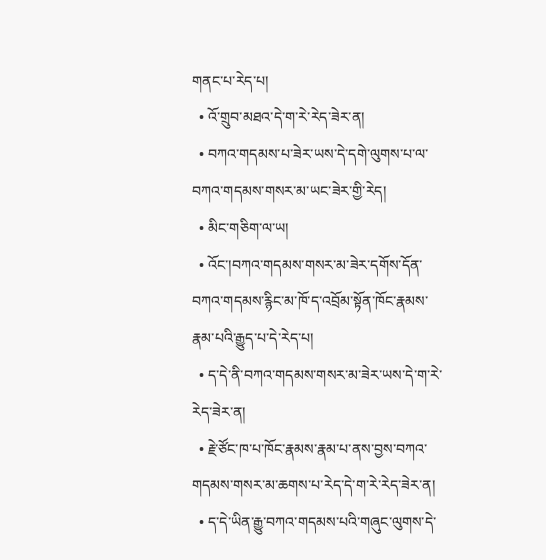གནང་པ་རེད་པ།
  • འོ་གྲུབ་མཐའ་དེ་ག་རེ་རེད་ཟེར་ན།
  • བཀའ་གདམས་པ་ཟེར་ཡས་དེ་དགེ་ལུགས་པ་ལ་བཀའ་གདམས་གསར་མ་ཡང་ཟེར་གྱི་རེད།
  • མིང་གཅིག་ལ་ཡ།
  • འོང་།བཀའ་གདམས་གསར་མ་ཟེར་དགོས་དོན་བཀའ་གདམས་རྙིང་མ་ཁོ་ད་འབྲོམ་སྟོན་ཁོང་རྣམས་རྣམ་པའི་རྒྱུད་པ་དེ་རེད་པ།
  • ད་དེ་ནི་བཀའ་གདམས་གསར་མ་ཟེར་ཡས་དེ་ག་རེ་རེད་ཟེར་ན།
  • རྗེ་ཙོང་ཁ་པ་ཁོང་རྣམས་རྣམ་པ་ནས་བྱས་བཀའ་གདམས་གསར་མ་ཆགས་པ་རེད་དེ་ག་རེ་རེད་ཟེར་ན།
  • ད་དེ་ཡིན་རྒྱུ་བཀའ་གདམས་པའི་གཞུང་ལུགས་དེ་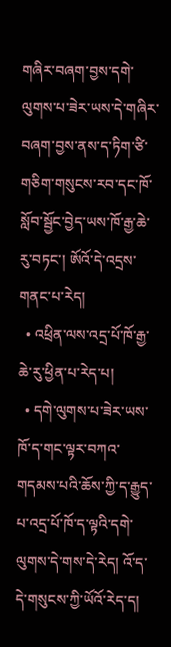གཞིར་བཞག་བྱས་དགེ་ལུགས་པ་ཟེར་ཡས་དེ་གཞིར་བཞག་བྱས་ནས་ད་ཏིག་ཙི་གཅིག་གསུངས་རབ་དང་ཁོ་སློབ་སྦྱོང་བྱེད་ཡས་ཁོ་རྒྱ་ཆེ་རུ་བཏང་། ཨོའོ་དེ་འདྲས་གནང་པ་རེད།
  • འཕྲིན་ལས་འདྲ་པོ་ཁོ་རྒྱ་ཆེ་རུ་ཕྱིན་པ་རེད་པ།
  • དགེ་ལུགས་པ་ཟེར་ཡས་ཁོ་ད་གང་ལྟར་བཀའ་གདམས་པའི་ཆོས་ཀྱི་ད་རྒྱུད་པ་འདྲ་པོ་ཁོ་ད་ལྟའི་དགེ་ལུགས་དེ་གས་དེ་རེད། འོ་ད་དེ་གསུངས་ཀྱི་ཡོའོ་རེད་ད།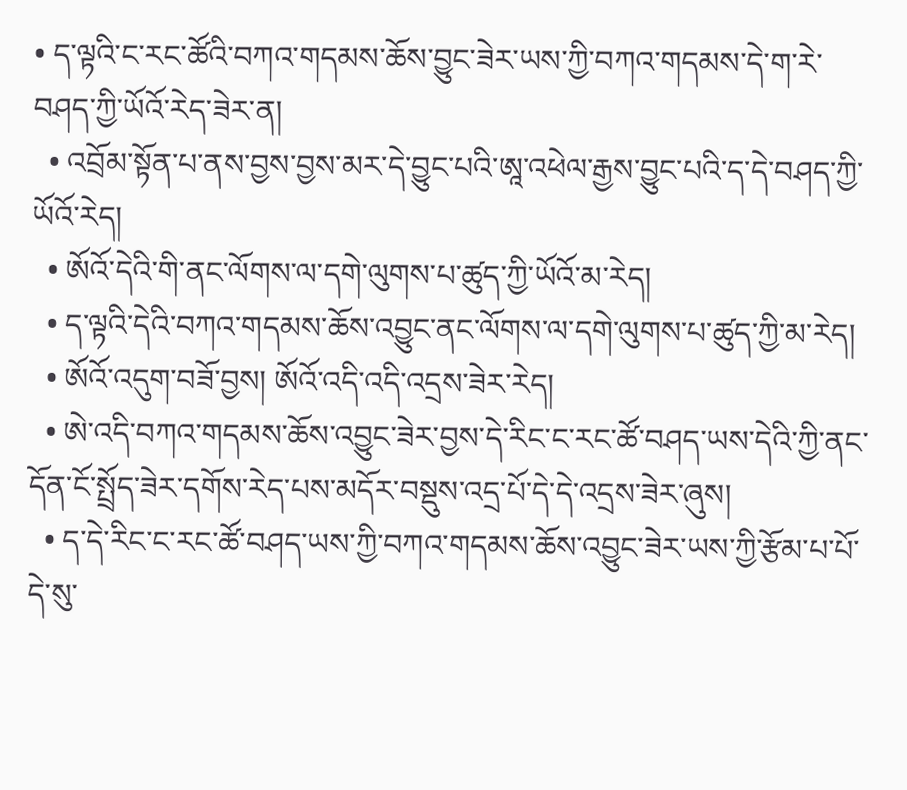• ད་ལྟའི་ང་རང་ཚོའི་བཀའ་གདམས་ཆོས་བྱུང་ཟེར་ཡས་ཀྱི་བཀའ་གདམས་དེ་ག་རེ་བཤད་ཀྱི་ཡོའོ་རེད་ཟེར་ན།
  • འབྲོམ་སྟོན་པ་ནས་བྱས་བྱས་མར་དེ་བྱུང་པའི་ཨཱ་འཕེལ་རྒྱས་བྱུང་པའི་ད་དེ་བཤད་ཀྱི་ཡོའོ་རེད།
  • ཨོའོ་དེའི་གི་ནང་ལོགས་ལ་དགེ་ལུགས་པ་ཚུད་ཀྱི་ཡོའོ་མ་རེད།
  • ད་ལྟའི་དེའི་བཀའ་གདམས་ཆོས་འབྱུང་ནང་ལོགས་ལ་དགེ་ལུགས་པ་ཚུད་ཀྱི་མ་རེད།
  • ཨོའོ་འདུག་བཟོ་བྱས། ཨོའོ་འདི་འདི་འདྲས་ཟེར་རེད།
  • ཨེ་འདི་བཀའ་གདམས་ཆོས་འབྱུང་ཟེར་བྱས་དེ་རིང་ང་རང་ཚོ་བཤད་ཡས་དེའི་ཀྱི་ནང་དོན་ངོ་སྤྲོད་ཟེར་དགོས་རེད་པས་མདོར་བསྡུས་འདྲ་པོ་དེ་དེ་འདྲས་ཟེར་ཞུས།
  • ད་དེ་རིང་ང་རང་ཚོ་བཤད་ཡས་ཀྱི་བཀའ་གདམས་ཆོས་འབྱུང་ཟེར་ཡས་ཀྱི་རྩོམ་པ་པོ་དེ་སུ་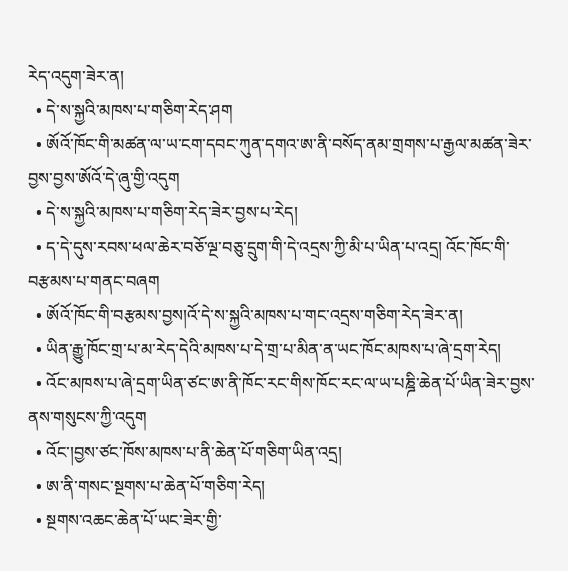རེད་འདུག་ཟེར་ན།
  • དེ་ས་སྐྱའི་མཁས་པ་གཅིག་རེད་ཤག
  • ཨོའོ་ཁོང་གི་མཚན་ལ་ཡ་ངག་དབང་ཀུན་དགའ་ཨ་ནི་བསོད་ནམ་གྲགས་པ་རྒྱལ་མཚན་ཟེར་བྱས་བྱས་ཨོའོ་དེ་ཞུ་གྱི་འདུག
  • དེ་ས་སྐྱའི་མཁས་པ་གཅིག་རེད་ཟེར་བྱས་པ་རེད།
  • ད་དེ་དུས་རབས་ཕལ་ཆེར་བཅོ་ལྔ་བཅུ་དྲུག་གི་དེ་འདྲས་ཀྱི་མི་པ་ཡིན་པ་འདྲ། འོང་ཁོང་གི་བརྩམས་པ་གནང་བཞག
  • ཨོའོ་ཁོང་གི་བརྩམས་བྱས།འོ་དེ་ས་སྐྱའི་མཁས་པ་གང་འདྲས་གཅིག་རེད་ཟེར་ན།
  • ཡིན་རྒྱུ་ཁོང་གྲ་པ་མ་རེད་དེའི་མཁས་པ་དེ་གྲ་པ་མིན་ན་ཡང་ཁོང་མཁས་པ་ཞེ་དྲག་རེད།
  • འོང་མཁས་པ་ཞེ་དྲག་ཡིན་ཙང་ཨ་ནི་ཁོང་རང་གིས་ཁོང་རང་ལ་ཡ་པཎྜི་ཆེན་པོ་ཡིན་ཟེར་བྱས་ནས་གསུངས་ཀྱི་འདུག
  • འོང་།བྱས་ཙང་ཁོས་མཁས་པ་ནི་ཆེན་པོ་གཅིག་ཡིན་འདྲ།
  • ཨ་ནི་གསང་སྔགས་པ་ཆེན་པོ་གཅིག་རེད།
  • སྔགས་འཆང་ཆེན་པོ་ཡང་ཟེར་གྱི་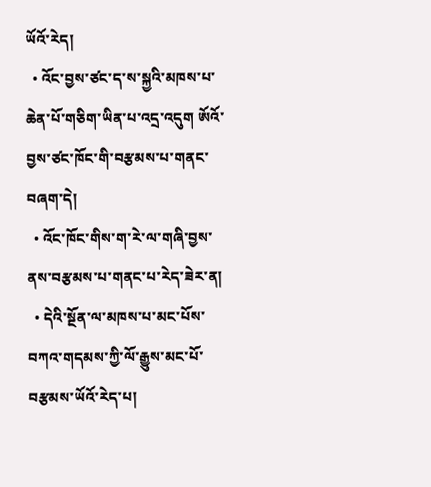ཡོའོ་རེད།
  • འོང་བྱས་ཙང་ད་ས་སྐྱའི་མཁས་པ་ཆེན་པོ་གཅིག་ཡིན་པ་འདྲ་འདུག ཨོའོ་བྱས་ཙང་ཁོང་གི་བརྩམས་པ་གནང་བཞག་དེ།
  • འོང་ཁོང་གིས་ག་རེ་ལ་གཞི་བྱས་ནས་བརྩམས་པ་གནང་པ་རེད་ཟེར་ན།
  • དེའི་སྔོན་ལ་མཁས་པ་མང་པོས་བཀའ་གདམས་ཀྱི་ལོ་རྒྱུས་མང་པོ་བརྩམས་ཡོའོ་རེད་པ།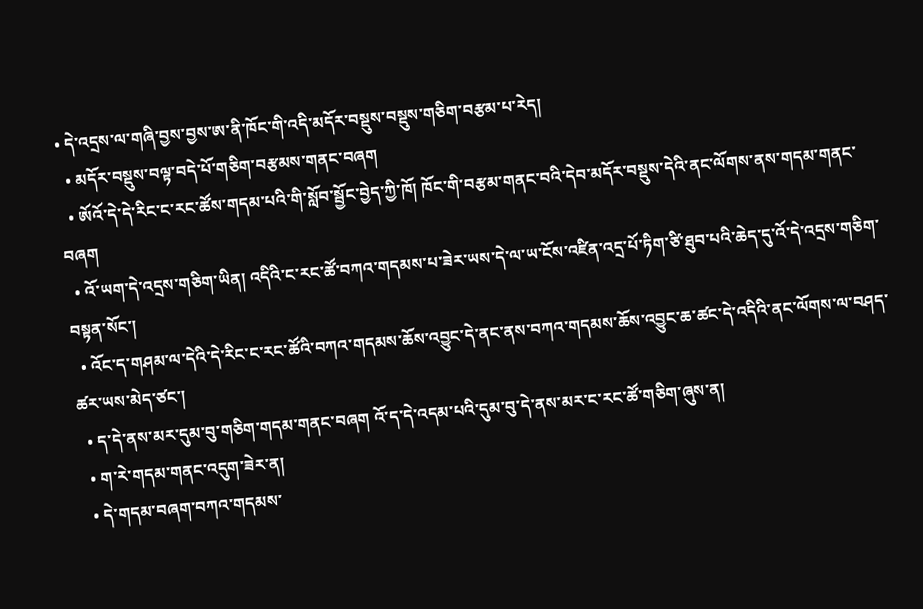• དེ་འདྲས་ལ་གཞི་བྱས་བྱས་ཨ་ནི་ཁོང་གི་འདི་མདོར་བསྡུས་བསྡུས་གཅིག་བརྩམ་པ་རེད།
  • མདོར་བསྡུས་བལྟ་བདེ་པོ་གཅིག་བརྩམས་གནང་བཞག
  • ཨོའོ་དེ་དེ་རིང་ང་རང་ཚོས་གདམ་པའི་གི་སློབ་སྦྱོང་བྱེད་ཀྱི་ཁོ། ཁོང་གི་བརྩམ་གནང་བའི་དེབ་མདོར་བསྡུས་དེའི་ནང་ལོགས་ནས་གདམ་གནང་བཞག
  • འོ་ཡག་དེ་འདྲས་གཅིག་ཡིན། འདིའི་ང་རང་ཚོ་བཀའ་གདམས་པ་ཟེར་ཡས་དེ་ལ་ཡ་ངོས་འཛིན་འདྲ་པོ་ཏིག་ཙི་ཐུབ་པའི་ཆེད་དུ་འོ་དེ་འདྲས་གཅིག་བསྟན་སོང་།
  • འོང་ད་གཤམ་ལ་དེའི་དེ་རིང་ང་རང་ཚོའི་བཀའ་གདམས་ཆོས་འབྱུང་དེ་ནང་ནས་བཀའ་གདམས་ཆོས་འབྱུང་ཆ་ཚང་དེ་འདིའི་ནང་ལོགས་ལ་བཤད་ཚར་ཡས་མེད་ཙང་།
  • ད་དེ་ནས་མར་དུམ་བུ་གཅིག་གདམ་གནང་བཞག འོ་ད་དེ་འདམ་པའི་དུམ་བུ་དེ་ནས་མར་ང་རང་ཚོ་གཅིག་ཞུས་ན།
  • ག་རེ་གདམ་གནང་འདུག་ཟེར་ན།
  • དེ་གདམ་བཞག་བཀའ་གདམས་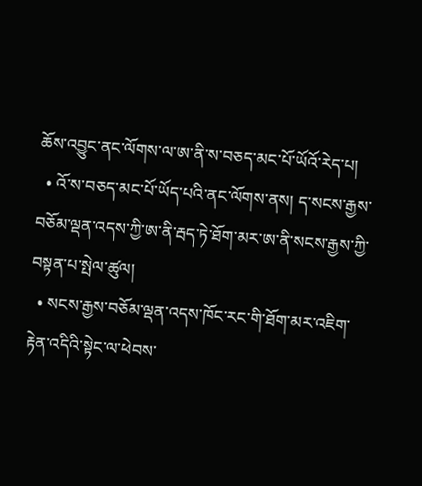ཆོས་འབྱུང་ནང་ལོགས་ལ་ཨ་ནི་ས་བཅད་མང་པོ་ཡོའོ་རེད་པ།
  • འོ་ས་བཅད་མང་པོ་ཡོད་པའི་ནང་ལོགས་ནས། ད་སངས་རྒྱས་བཅོམ་ལྡན་འདས་ཀྱི་ཨ་ནི་རྦད་ཏེ་ཐོག་མར་ཨ་ནི་སངས་རྒྱས་ཀྱི་བསྟན་པ་སྤེལ་ཚུལ།
  • སངས་རྒྱས་བཅོམ་ལྡན་འདས་ཁོང་རང་གི་ཐོག་མར་འཇིག་རྟེན་འདིའི་སྟེང་ལ་ཕེབས་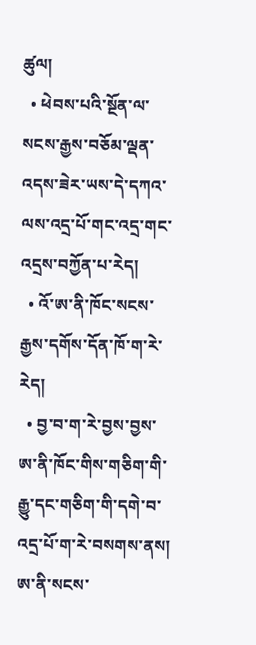ཚུལ།
  • ཕེབས་པའི་སྔོན་ལ་སངས་རྒྱས་བཅོམ་ལྡན་འདས་ཟེར་ཡས་དེ་དཀའ་ལས་འདྲ་པོ་གང་འདྲ་གང་འདྲས་བཀྱོན་པ་རེད།
  • འོ་ཨ་ནི་ཁོང་སངས་རྒྱས་དགོས་དོན་ཁོ་ག་རེ་རེད།
  • བྱ་བ་ག་རེ་བྱས་བྱས་ཨ་ནི་ཁོང་གིས་གཅིག་གི་རྒྱུ་དང་གཅིག་གི་དགེ་བ་འདྲ་པོ་ག་རེ་བསགས་ནས། ཨ་ནི་སངས་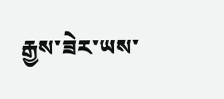རྒྱས་ཟེར་ཡས་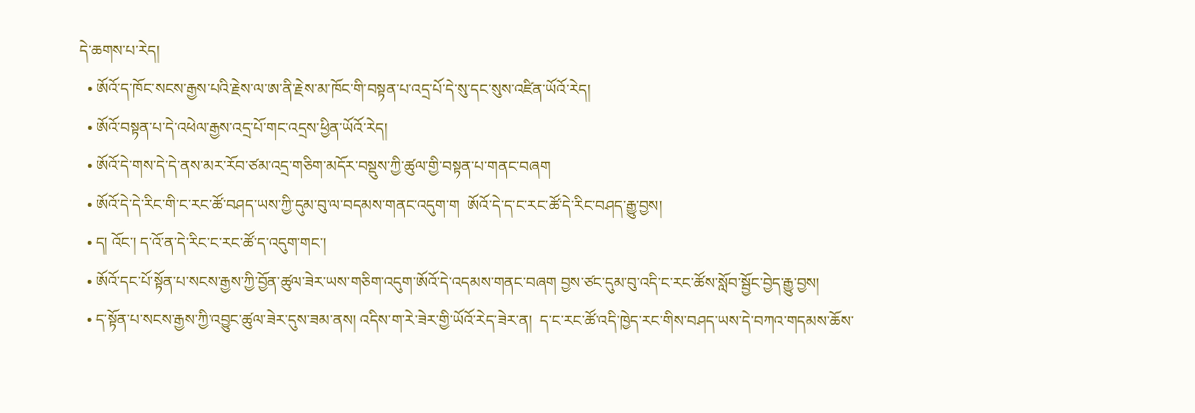དེ་ཆགས་པ་རེད།
  • ཨོའོ་ད་ཁོང་སངས་རྒྱས་པའི་རྗེས་ལ་ཨ་ནི་རྗེས་མ་ཁོང་གི་བསྟན་པ་འདྲ་པོ་དེ་སུ་དང་སུས་འཛིན་ཡོའོ་རེད།
  • ཨོའོ་བསྟན་པ་དེ་འཕེལ་རྒྱས་འདྲ་པོ་གང་འདྲས་ཕྱིན་ཡོའོ་རེད།
  • ཨོའོ་དེ་གས་དེ་དེ་ནས་མར་རོབ་ཙམ་འདྲ་གཅིག་མདོར་བསྡུས་ཀྱི་ཚུལ་གྱི་བསྟན་པ་གནང་བཞག
  • ཨོའོ་དེ་དེ་རིང་གི་ང་རང་ཚོ་བཤད་ཡས་ཀྱི་དུམ་བུ་ལ་བདམས་གནང་འདུག་ག  ཨོའོ་དེ་ད་ང་རང་ཚོ་དེ་རིང་བཤད་རྒྱུ་བྱས།
  • ད། འོང་། ད་འོ་ན་དེ་རིང་ང་རང་ཚོ་ད་འདུག་གང་།
  • ཨོའོ་དང་པོ་སྟོན་པ་སངས་རྒྱས་ཀྱི་བྱོན་ཚུལ་ཟེར་ཡས་གཅིག་འདུག་ཨོའོ་དེ་འདམས་གནང་བཞག བྱས་ཙང་དུམ་བུ་འདི་ང་རང་ཚོས་སློབ་སྦྱོང་བྱེད་རྒྱུ་བྱས།
  • ད་སྟོན་པ་སངས་རྒྱས་ཀྱི་འབྱུང་ཚུལ་ཟེར་དུས་ཟམ་ནས། འདིས་ག་རེ་ཟེར་གྱི་ཡོའོ་རེད་ཟེར་ན།  ད་ང་རང་ཚོ་འདི་ཁྱེད་རང་གིས་བཤད་ཡས་དེ་བཀའ་གདམས་ཆོས་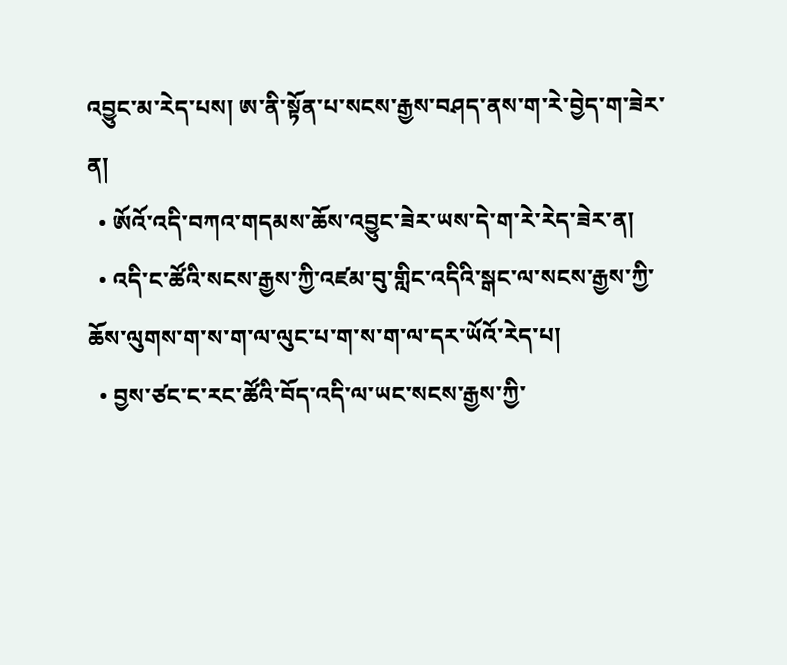འབྱུང་མ་རེད་པས། ཨ་ནི་སྟོན་པ་སངས་རྒྱས་བཤད་ནས་ག་རེ་བྱེད་ག་ཟེར་ན།
  • ཨོའོ་འདི་བཀའ་གདམས་ཆོས་འབྱུང་ཟེར་ཡས་དེ་ག་རེ་རེད་ཟེར་ན།
  • འདི་ང་ཚོའི་སངས་རྒྱས་ཀྱི་འཛམ་བུ་གླིང་འདིའི་སྒང་ལ་སངས་རྒྱས་ཀྱི་ཆོས་ལུགས་ག་ས་ག་ལ་ལུང་པ་ག་ས་ག་ལ་དར་ཡོའོ་རེད་པ།
  • བྱས་ཙང་ང་རང་ཚོའི་བོད་འདི་ལ་ཡང་སངས་རྒྱས་ཀྱི་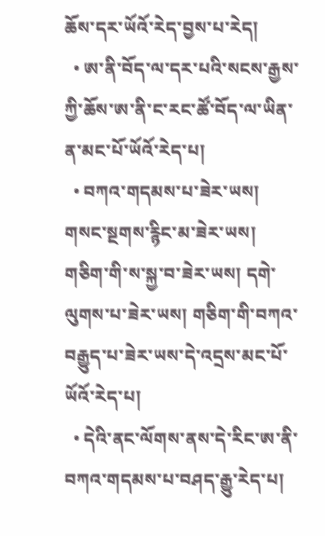ཆོས་དར་ཡོའོ་རེད་བྱས་པ་རེད།
  • ཨ་ནི་བོད་ལ་དར་པའི་སངས་རྒྱས་ཀྱི་ཆོས་ཨ་ནི་ང་རང་ཚོ་བོད་ལ་ཡིན་ན་མང་པོ་ཡོའོ་རེད་པ།
  • བཀའ་གདམས་པ་ཟེར་ཡས། གསང་སྔགས་རྙིང་མ་ཟེར་ཡས། གཅིག་གི་ས་སྐྱ་བ་ཟེར་ཡས། དགེ་ལུགས་པ་ཟེར་ཡས། གཅིག་གི་བཀའ་བརྒྱུད་པ་ཟེར་ཡས་དེ་འདྲས་མང་པོ་ཡོའོ་རེད་པ།
  • དེའི་ནང་ལོགས་ནས་དེ་རིང་ཨ་ནི་བཀའ་གདམས་པ་བཤད་རྒྱུ་རེད་པ།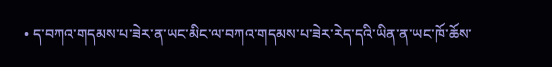• ད་བཀའ་གདམས་པ་ཟེར་ན་ཡང་མིང་ལ་བཀའ་གདམས་པ་ཟེར་རེད་དའི་ཡིན་ན་ཡང་ཁོ་ཆོས་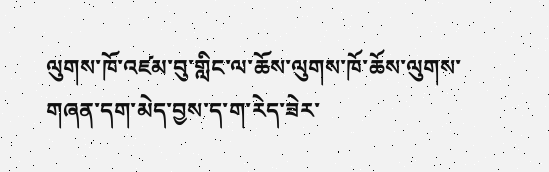ལུགས་ཁོ་འཛམ་བུ་གླིང་ལ་ཆོས་ལུགས་ཁོ་ཆོས་ལུགས་གཞན་དག་མེད་བྱས་ད་ག་རེད་ཟེར་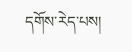དགོས་རེད་པས།